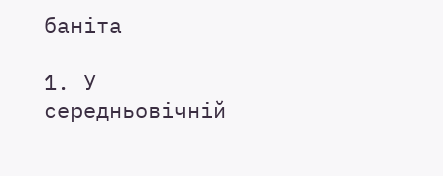баніта

1. У середньовічній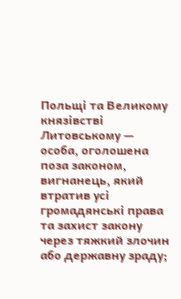Польщі та Великому князівстві Литовському — особа, оголошена поза законом, вигнанець, який втратив усі громадянські права та захист закону через тяжкий злочин або державну зраду;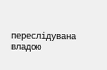переслідувана владою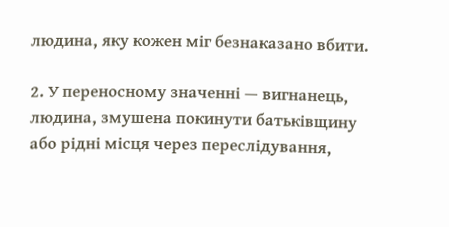людина, яку кожен міг безнаказано вбити.

2. У переносному значенні — вигнанець, людина, змушена покинути батьківщину або рідні місця через переслідування,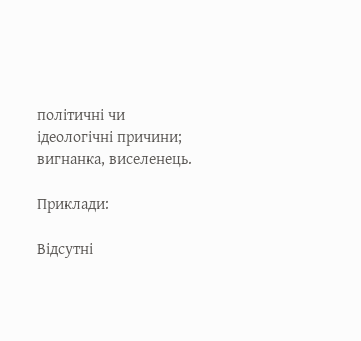політичні чи ідеологічні причини; вигнанка, виселенець.

Приклади:

Відсутні